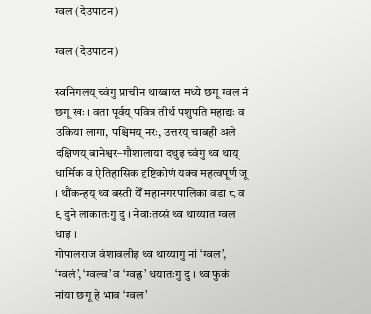ग्वल (देउपाटन)

ग्वल (देउपाटन)

स्वनिगलय् च्वंगु प्राचीन थाय्बाय्त मध्ये छगू ग्वल नं छगू खः । वता पूर्वय् पवित्र तीर्थ पशुपति महाद्यः व उकिया लागा, पश्चिमय् नरः, उत्तरय् चाबही अले दक्षिणय् बानेश्वर–गौशालाया दथुइ च्वंगु थ्व थाय् धार्मिक व ऐतिहासिक दृष्टिकोणं यक्व महत्वपूर्ण जू । थौंकन्हय् थ्व बस्ती येँ महानगरपालिका वडा ८ व ९ दुने लाकातःगु दु । नेवाःतय्सं थ्व थाय्यात ग्वल धाइ ।
गोपालराज वंशावलीइ थ्व थाय्यागु नां ‘ग्वल’, ‘ग्वलं’, ‘ग्वल्व’ व ‘ग्वह्र’ धयातःगु दु । थ्व फुकं नांया छगू हे भाव ‘ग्वल’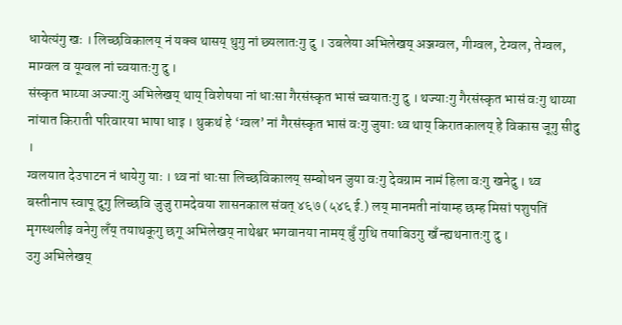धायेत्यंगु खः । लिच्छविकालय् नं यक्व थासय् थुगु नां छ्यलातःगु दु । उबलेया अभिलेखय् अञ्जग्वल, गीग्वल, टेग्वल, तेग्वल, माग्वल व यूग्वल नां च्वयातःगु दु ।
संस्कृत भाय्या अज्याःगु अभिलेखय् थाय् विशेषया नां धाःसा गैरसंस्कृत भासं च्वयातःगु दु । थज्याःगु गैरसंस्कृत भासं वःगु थाय्या नांयात किराती परिवारया भाषा धाइ । थुकथं हे ‘ग्वल’ नां गैरसंस्कृत भासं वःगु जुयाः थ्व थाय् किरातकालय् हे विकास जूगु सीदु ।
ग्वलयात देउपाटन नं धायेगु याः । थ्व नां धाःसा लिच्छविकालय् सम्बोधन जुया वःगु देवग्राम नामं हिला वःगु खनेदु । थ्व बस्तीनाप स्वापू दुगु लिच्छवि जुजु रामदेवया शासनकाल संवत् ४६७ (५४६ ई.) लय् मानमती नांयाम्ह छम्ह मिसां पशुपतिं मृगस्थलीइ वनेगु लँय् तयाथकूगु छगू अभिलेखय् नाथेश्वर भगवानया नामय् बुँ गुथि तयाबिउगु खँ न्ह्यथनातःगु दु ।
उगु अभिलेखय्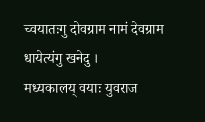च्वयातःगु दोवग्राम नामं देवग्राम
धायेत्यंगु खनेदु ।
मध्यकालय् वयाः युवराज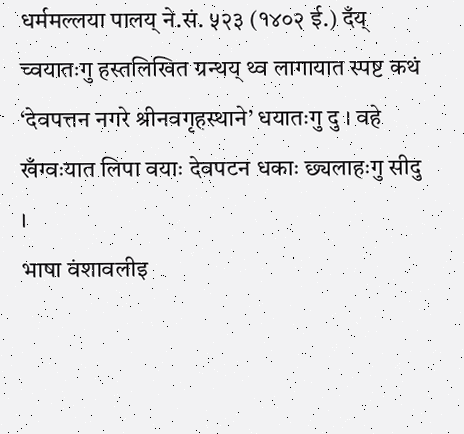धर्ममल्लया पालय् ने.सं. ५२३ (१४०२ ई.) दँय् च्वयातःगु हस्तलिखित ग्रन्थय् थ्व लागायात स्पष्ट कथं ‘देवपत्तन नगरे श्रीनवगृहस्थाने’ धयातःगु दु । वहे खँग्वःयात लिपा वयाः देवपटन धकाः छ्यलाहःगु सीदु ।
भाषा वंशावलीइ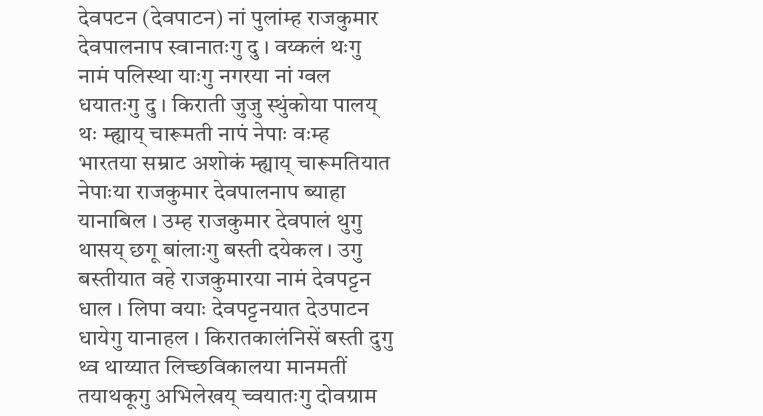देवपटन (देवपाटन) नां पुलांम्ह राजकुमार देवपालनाप स्वानातःगु दु । वय्कलं थःगु नामं पलिस्था याःगु नगरया नां ग्वल धयातःगु दु । किराती जुजु स्थुंकोया पालय् थः म्ह्याय् चारूमती नापं नेपाः वःम्ह भारतया सम्राट अशोकं म्ह्याय् चारूमतियात नेपाःया राजकुमार देवपालनाप ब्याहा यानाबिल । उम्ह राजकुमार देवपालं थुगु थासय् छगू बांलाःगु बस्ती दयेकल । उगु बस्तीयात वहे राजकुमारया नामं देवपट्टन धाल । लिपा वयाः देवपट्टनयात देउपाटन धायेगु यानाहल । किरातकालंनिसें बस्ती दुगु थ्व थाय्यात लिच्छविकालया मानमतीं तयाथकूगु अभिलेखय् च्वयातःगु दोवग्राम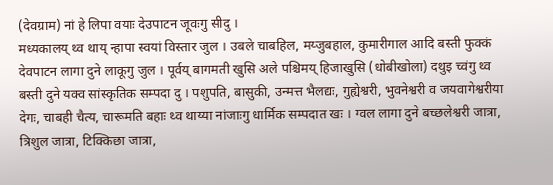(देवग्राम) नां हे लिपा वयाः देउपाटन जूवःगु सीदु ।
मध्यकालय् थ्व थाय् न्हापा स्वयां विस्तार जुल । उबले चाबहिल, मय्जुबहाल, कुमारीगाल आदि बस्ती फुक्कं देवपाटन लागा दुने लाकूगु जुल । पूर्वय् बागमती खुसि अले पश्चिमय् हिजाखुसि (धोबीखोला) दथुइ च्वंगु थ्व बस्ती दुने यक्व सांस्कृतिक सम्पदा दु । पशुपति, बासुकी, उन्मत्त भैलद्यः, गुह्येश्वरी, भुवनेश्वरी व जयवागेश्वरीया देगः, चाबही चैत्य, चारूमति बहाः थ्व थाय्या नांजाःगु धार्मिक सम्पदात खः । ग्वल लागा दुने बच्छलेश्वरी जात्रा, त्रिशुल जात्रा, टिक्किछा जात्रा,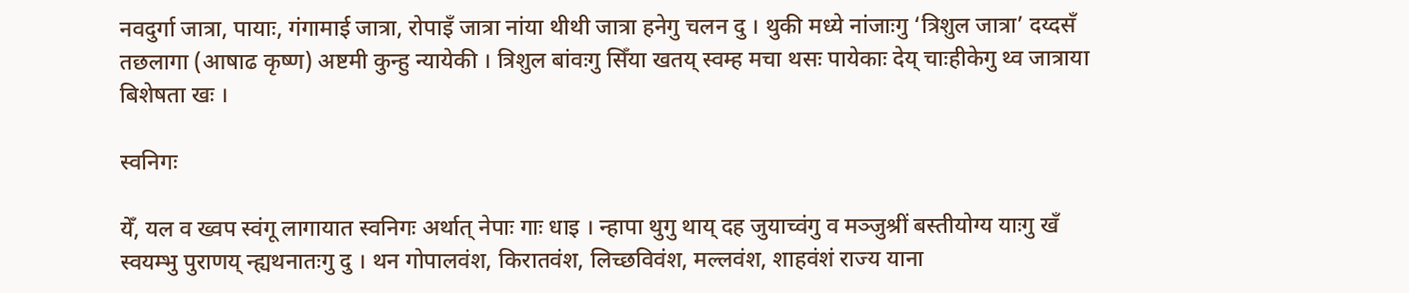नवदुर्गा जात्रा, पायाः, गंगामाई जात्रा, रोपाइँ जात्रा नांया थीथी जात्रा हनेगु चलन दु । थुकी मध्ये नांजाःगु ‘त्रिशुल जात्रा’ दय्दसँ तछलागा (आषाढ कृष्ण) अष्टमी कुन्हु न्यायेकी । त्रिशुल बांवःगु सिँया खतय् स्वम्ह मचा थसः पायेकाः देय् चाःहीकेगु थ्व जात्राया बिशेषता खः ।

स्वनिगः

येँ, यल व ख्वप स्वंगू लागायात स्वनिगः अर्थात् नेपाः गाः धाइ । न्हापा थुगु थाय् दह जुयाच्वंगु व मञ्जुश्रीं बस्तीयोग्य याःगु खँ स्वयम्भु पुराणय् न्ह्यथनातःगु दु । थन गोपालवंश, किरातवंश, लिच्छविवंश, मल्लवंश, शाहवंशं राज्य याना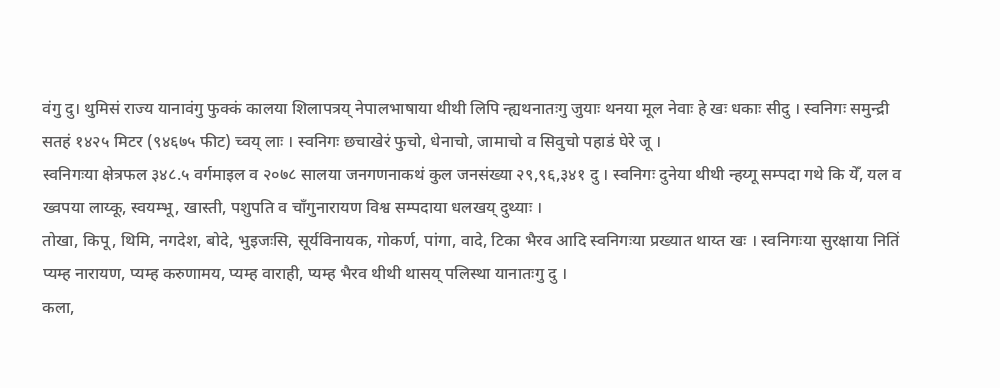वंगु दु। थुमिसं राज्य यानावंगु फुक्कं कालया शिलापत्रय् नेपालभाषाया थीथी लिपि न्ह्यथनातःगु जुयाः थनया मूल नेवाः हे खः धकाः सीदु । स्वनिगः समुन्द्री सतहं १४२५ मिटर (९४६७५ फीट) च्वय् लाः । स्वनिगः छचाखेरं फुचो, धेनाचो, जामाचो व सिवुचो पहाडं घेरे जू ।
स्वनिगःया क्षेत्रफल ३४८.५ वर्गमाइल व २०७८ सालया जनगणनाकथं कुल जनसंख्या २९,९६,३४१ दु । स्वनिगः दुनेया थीथी न्हय्गू सम्पदा गथे कि येँ, यल व ख्वपया लाय्कू, स्वयम्भू, खास्ती, पशुपति व चाँगुनारायण विश्व सम्पदाया धलखय् दुथ्याः ।
तोखा, किपू, थिमि, नगदेश, बोदे, भुइजःसि, सूर्यविनायक, गोकर्ण, पांगा, वादे, टिका भैरव आदि स्वनिगःया प्रख्यात थाय्त खः । स्वनिगःया सुरक्षाया नितिं प्यम्ह नारायण, प्यम्ह करुणामय, प्यम्ह वाराही, प्यम्ह भैरव थीथी थासय् पलिस्था यानातःगु दु ।
कला,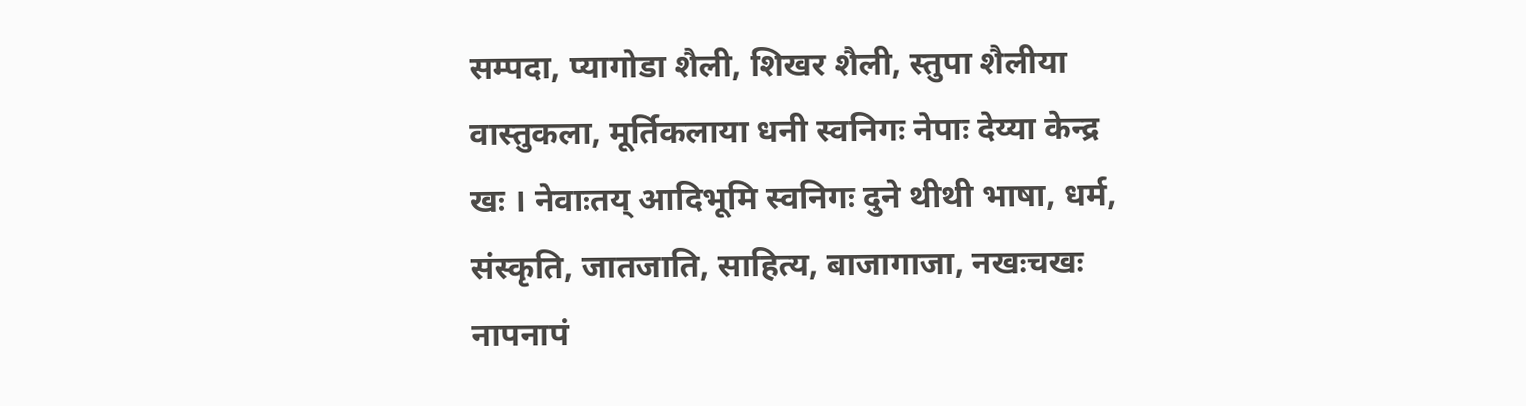सम्पदा, प्यागोडा शैली, शिखर शैली, स्तुपा शैलीया वास्तुकला, मूर्तिकलाया धनी स्वनिगः नेपाः देय्या केन्द्र खः । नेवाःतय् आदिभूमि स्वनिगः दुने थीथी भाषा, धर्म, संस्कृति, जातजाति, साहित्य, बाजागाजा, नखःचखः नापनापं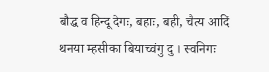बौद्ध व हिन्दू देगः, बहाः, बही, चैत्य आदिं थनया म्हसीका बियाच्वंगु दु । स्वनिगः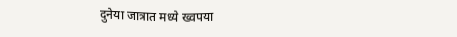दुनेया जात्रात मध्ये ख्वपया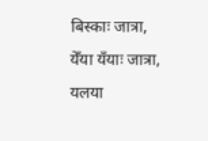बिस्काः जात्रा, येँया यँयाः जात्रा, यलया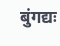बुंगद्यः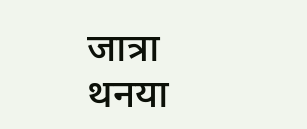जात्रा थनया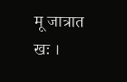मू जात्रात खः ।